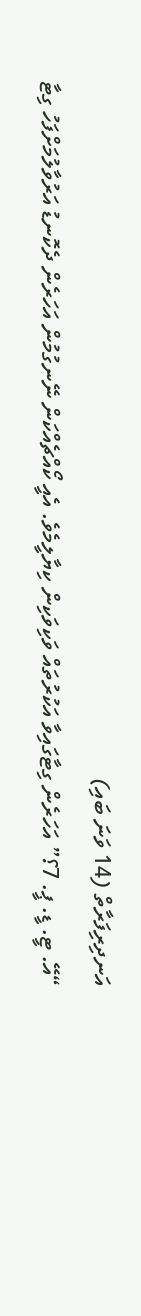އަނދިރިފަރާތް (14 ވަނަ ބައި)
“އޭ. ޓީ. ޑީ. ޕީ. 7؟” އަހަރެން ގިޓާގައިވާ އަކުރުތައް ވަކިވަކިން ކިޔާލީމެވެ. އެއީ ކޯއްޗެއްކަން ނޭނގުމުން އަހަރެން ދެކޮނޑު އަރުވާލުމަށްފަހު ގިޓާ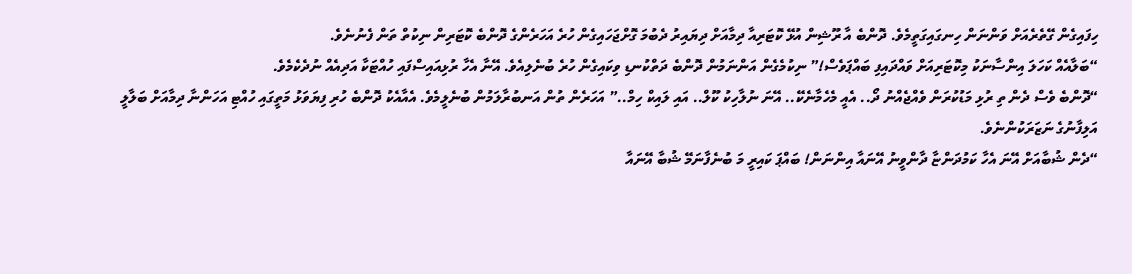ހިފައިގެން ގޭތެރެއަށް ވަންނަން ހިނގައިގަތީމެވެ. ދޮންބެ އާ ރޫޝިން އުޅޭ ކޮޓަރިއާ ދިމާއަށް ދިޔައިރު ދެބުމަ ގޮށްޖަހައިގެން ހުރެ އަހަރެންގެ ދޮންބެ ކޮޓަރިން ނިކުތް ތަން ފެނުނެވެ.
“ބަލާއެއް ކަހަލަ އިންސާނަކު މިކޮޓަރިއަށް ވައްދައިފި ބައްޕަވެސް!” ނިކުމެގެން އަންނަމުން ދޮންބެ ދަތްކުނޑި ވިކައިގެން ހުރެ ބުނެލިއެވެ. އޭނާ އެހާ ރުޅިއައިސްފައި ހުއްޓަކާ އަދިއެއް ނުދެކެމެވެ.
“ދޮންބެ ވެސް ދެން ތި ރުޅި މަޑުކުރަން ވެއްޖެއްނު ދޯ.. އެއީ މެހެމާނެކޭ.. އޭނަ ނުލާހިކު ކޫލް.. އައި ލައިކް ހިމް..” އަހަރެން ތުން އަނބުރާލަމުން ބުނެލީމެވެ. އެއާއެކު ދޮންބެ ހުރި ފިޔަވަޅު މަތީގައި ހުއްޓި އަހަންނާ ދިމާއަށް ބަލާލީ އަލިފާނުގެ ނަޒަރަކުންނެވެ.
“ދެން ޝުބާއަށް އޭނަ އެހާ ކަމުދަންޏާ ދާންވީނު އޭނައާ އިންނަން! ބައްޕަ ކައިރީ މަ ބުނެފާނަމޭ ޝުބާ އޭނައާ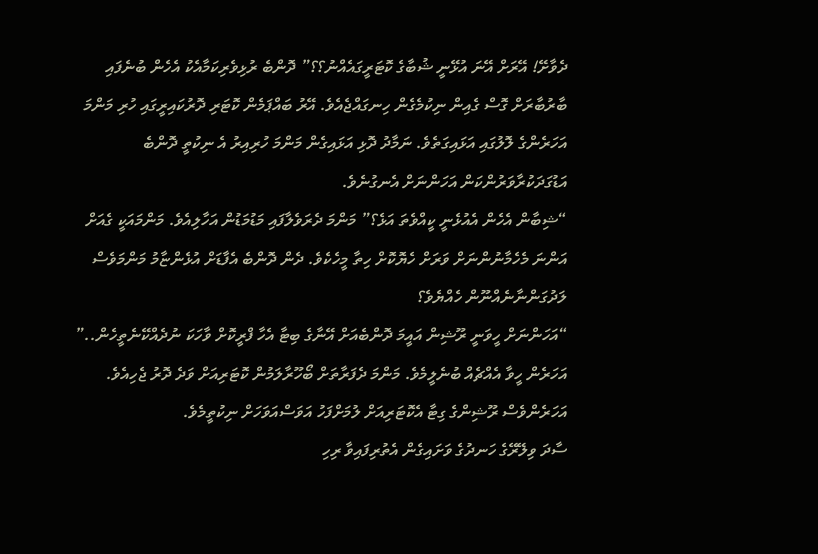ދެވާށޭ! އޭރަށް އޭނަ އުޅޭނީ ޝުބާގެ ކޮޓަރީގައެއްނު؟؟” ދޮންބެ ރުޅިވެރިކަމާއެކު އެހެން ބުނެފައި ބާރުބާރަށް ގޮސް ގެއިން ނިކުމެގެން ހިނގައްޖެއެވެ. އޭރު ބައްޕަމެން ކޮޓަރި ދޮރުކައިރީގައި ހުރި މަންމަ އަހަރެންގެ ލޮލުގައި އަޅައިގަތެވެ. ނަމާދު ދޮޅި އަޅައިގެން މަންމަ ހުރިއިރު އެ ނިކުތީ ދޮންބެ އަޑުގަދަކުރާވަރުންކަން އަހަންނަށް އެނގުނެވެ.
“ޝިބާން އެހެން އެއުޅެނީ ކީއްވެތަ އަޅެ؟” މަންމަ ދެރަވެލާފައި މަޑުމަޑުން އަހާލިއެވެ. މަންމައަކީ ގެއަށް އަންނަ މެހެމާނުންނަށް ވަރަށް ހެޔޮކޮށް ހިތާ މީހެކެވެ. ދެން ދޮންބެ އެފާޑަށް އުޅެންޏާމު މަންމަވެސް ލަދުގަންނާނެއްނޫން ހެއްޔެވެ؟
“އަހަންނަށް ހީވަނީ ރޫޝިން އައީމަ ދޮންބެއަށް އޭނާގެ ބިޓާ އެހާ ފްރީކޮށް ވާހަކަ ނުދެއްކޭނެތީހެން..” އަހަރެން ހީވާ އެއްޗެއް ބުނެލީމެވެ. މަންމަ ދެފަރާތަށް ބޯހޫރާލަމުން ކޮޓަރިއަށް ވަދެ ދޮރު ޖެހިއެވެ. އަހަރެންވެސް ރޫޝިންގެ ގިޓާ އެކޮޓަރިއަށް ލުމަށްފަހު އަވަސްއަވަހަށް ނިކުތީމެވެ.
ސާދަ ވިލޭރޭގެ ހަނދުގެ ވަށައިގެން އެތުރިފައިވާ ރިހި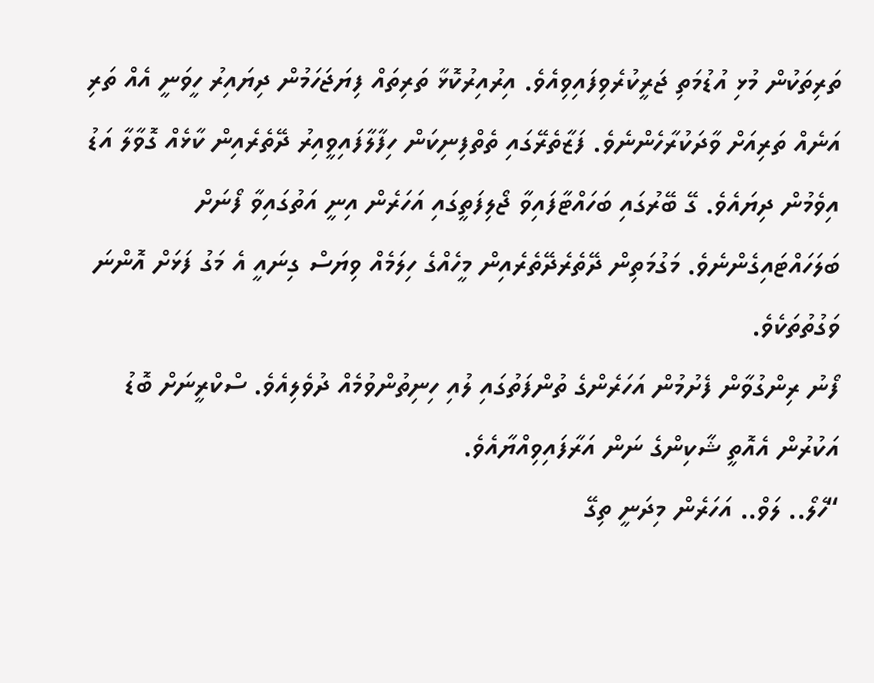ތަރިތަކުން މުޅި އުޑުމަތި ޖަރީކުރެވިފައިވިއެވެ. އިރުއިރުކޮޅާ ތަރިތައް ފިޔަޖަހަމުން ދިޔައިރު ހީވަނީ އެއް ތަރި އަނެއް ތަރިއަށް ވާދަކުރާހެންނެވެ. ފަޒާތެރޭގައި ތެތްފިނިކަން ހިފާލާފައިވީއިރު ދޭތެރެއިން ކާޅެއް ގޮވާލާ އަޑު އިވެމުން ދިޔައެވެ. ގޭ ބޭރުގައި ބަހައްޓާފައިވާ ޖޯލިފަތީގައި އަހަރެން އިނީ އަތުގައިވާ ފޯނަށް ބަލަހައްޓައިގެންނެވެ. މަގުމަތިން ދޭތެރެދޭތެރެއިން މީހެއްގެ ހިލަމެއް ވިޔަސް ގިނައީ އެ މަގު ފަޅަށް އޮންނަ ވަގުތުތަކެވެ.
ފޯނު ރިންގުވާން ފެށުމުން އަހަރެންގެ ތުންފަތުގައި ލުއި ހިނިތުންވުމެއް ދުވެލިއެވެ. ސްކްރީނަށް ބޮޑު އަކުރުން އެއޮތީ ޝާކިންގެ ނަން އަރާފައިވިއްޔާއެވެ.
“ހެލޯ.. ލަވް.. އަހަރެން މިދަނީ ތިގޭ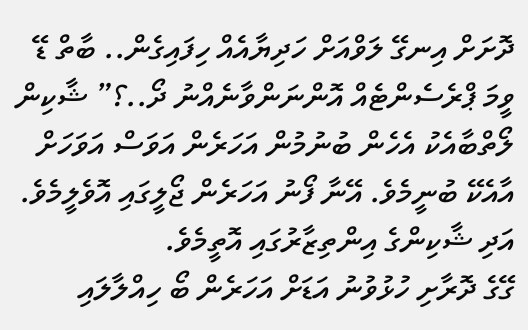ދޮށަށް އިނގޭ ލަވްއަށް ހަދިޔާއެއް ހިފައިގެން.. ބާތް ޑޭ ވީމަ ޕްރެސެންޓެއް އޮންނަންވާނެއްނު ދޯ..؟” ޝާކިން ލޯތްބާއެކު އެހެން ބުނުމުން އަހަރެން އަވަސް އަވަހަށް އާއެކޭ ބުނީމެވެ. އޭނާ ފޯނު އަހަރެން ޖޯލީގައި އޮވެލީމެވެ. އަދި ޝާކިންގެ އިންތިޒާރުގައި އޮތީމެވެ.
ގޭގެ ދޮރާށި ހުޅުވުނު އަޑަށް އަހަރެން ބޯ ހިއްލާލައި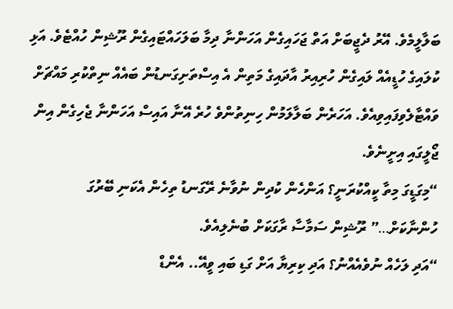ބަލާލީމެވެ. އޭރު ދެޖީބަށް އަތް ޖަހައިގެން އަހަންނާ ދިމާ ބަލަހައްޓައިގެން ރޫޝިން ހުއްޓެވެ. އަޅި ކުލައިގެ ހުޑީއެއް ލައިގެން ހުރިއިރު އާދައިގެ މަތިން އެ އިސްތަށިގަނޑުން ބައެއް ނިތްކުރި މައްޗަށް ވައްޓާލެވިފައިވިއެވެ. އަހަރެން ބަލާލަމުން ހިނިތުންވެ ހުރެ އޭނާ އައިސް އަހަންނާ ޖެހިގެން އިން ޖޯލީގައި އިށީނެވެ.
“މިގަޑީގަ މިތާ ކީއްކުރަނީ؟ އަންހެން ކުދިން ނުވާނެ ރޭގަނޑު ތިހެން އެކަނި ބޭރުގަ ހުންނާކަށް…” ރޫޝިން ސަމާސާ ރާގަކަށް ބުނެލިއެވެ.
“އަދި ލަހެއް ނުވެއެއްނު؟ އަދި ކިރިޔާ އަށް ގަޑި ބައި ވީއޭ.. އެންޑް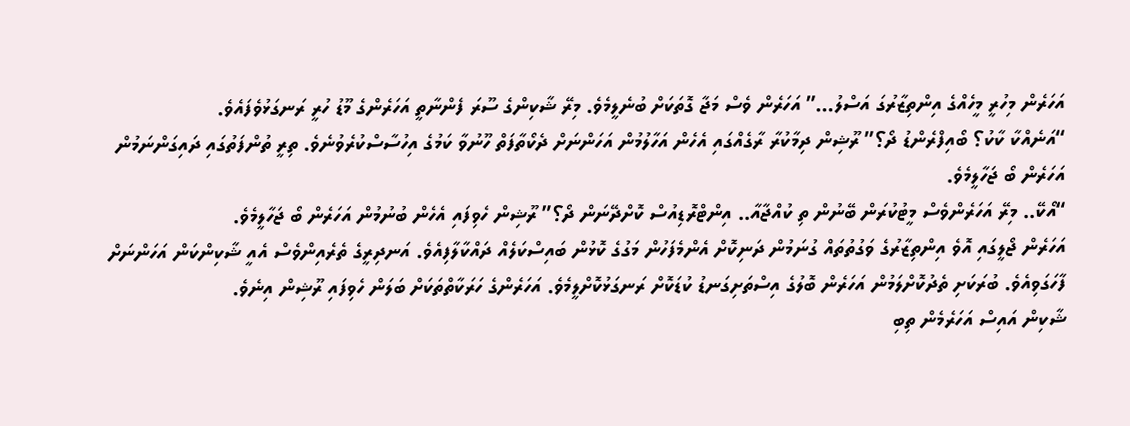އަހަރެން މިހުރީ މީހެއްގެ އިންތިޒާރުގަ އަސްލު…” އަހަރެން ވެސް މަޖާ ގޮތަކަށް ބުނެލީމެވެ. މިރޭ ޝާކިންގެ ސޫރަ ފެންނާތީ އަހަރެންގެ މޫޑު ހުރީ ރަނގަޅުވެފައެވެ.
“އަނެއްކާ ކާކު؟ ބޯއިފްރެންޑު ދޯ؟” ރޫޝިން ދިމާކުރާ ރާގެއްގައި އެހެން އަހާލުމުން އަހަންނަށް ދެކޯތާފަތް ހޫނުވާ ކަމުގެ އިހުސާސްކުރެވުނެވެ. ތިރީ ތުންފަތުގައި ދައިގަންނަމުން އަހަރެން ބޯ ޖަހާލީމެވެ.
“އޯކޭ.. މިރޭ އަހަރެންވެސް މީޓުކުރަން ބޭނުން ތި ކުއްޖާއާ.. އިންޓްރޮޑިއުސް ކޮށްދޭނަން ދޯ؟” ރޫޝިން ހެވިފައި އެހެން ބުނުމުން އަހަރެން ބޯ ޖަހާލީމެވެ.
އަހަރެން ޖޯލީގައި އޮވެ އިންތިޒާރުގެ ވަގުތުތައް ގުނަމުން ދަނިކޮށް އެންމެފަހުން މަގުގެ ކޮޅުން ބައިސްކަލެއް ދައްކާލާފިއެވެ. އަނދިރީގެ ތެރެއިންވެސް އެއީ ޝާކިންކަން އަހަންނަށް ފާހަގަވިއެވެ. ބުރަކަށި ތެދުކޮށްލަމުން އަހަރެން ބޮލުގެ އިސްތަށިގަނޑު ކުޑަކޮށް ރަނގަޅުކޮށްލީމެވެ. އަހަރެންގެ ހަރަކާތްތަކަށް ބަލަން ހެވިފައި ރޫޝިން އިނެވެ.
ޝާކިން އައިސް އަހަރެމެން ތިބި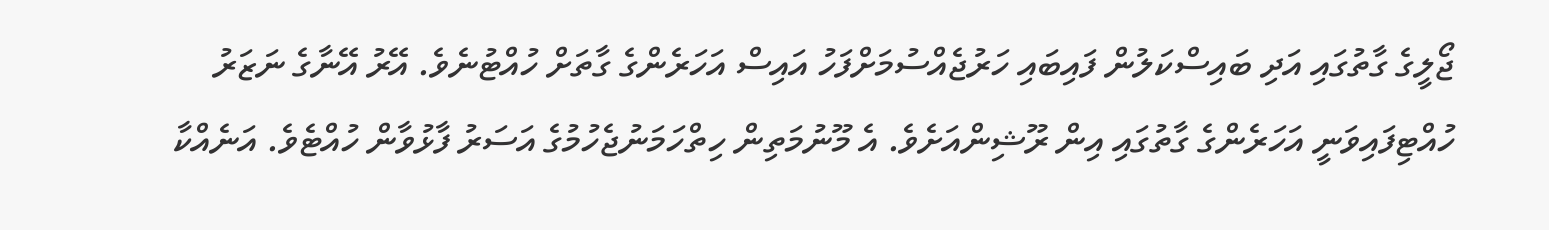ޖޯލީގެ ގާތުގައި އަދި ބައިސްކަލުން ފައިބައި ހަރުޖެއްސުމަށްފަހު އައިސް އަހަރެންގެ ގާތަށް ހުއްޓުނެވެ. އޭރު އޭނާގެ ނަޒަރު ހުއްޓިފައިވަނީ އަހަރެންގެ ގާތުގައި އިން ރޫޝިންއަށެވެ. އެ މޫނުމަތިން ހިތްހަމަނުޖެހުމުގެ އަސަރު ފާޅުވާން ހުއްޓެވެ. އަނެއްކާ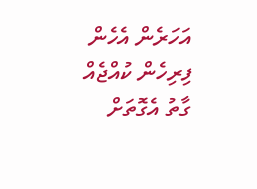އަހަރެން އެހެން ފިރިހެން ކުއްޖެއް ގާތު އެގޮތަށް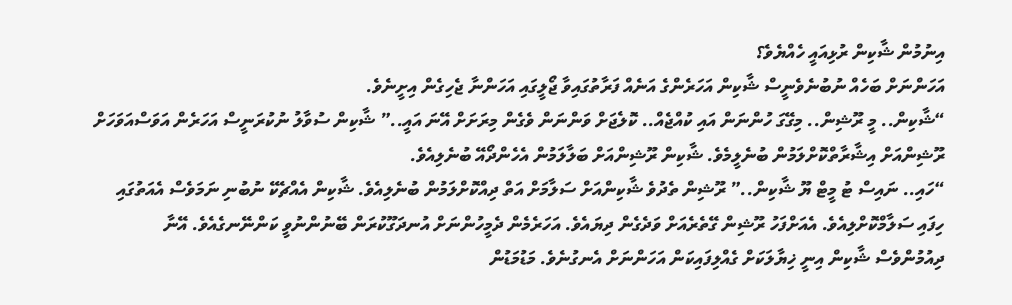އިނުމުން ޝާކިން ރުޅިއައީ ހެއްޔެވެ؟
އަހަންނަށް ބަހެއް ނުބުނެވެނީސް ޝާކިން އަހަރެންގެ އަނެއް ފަރާތުގައިވާ ޖޯލީގައި އަހަންނާ ޖެހިގެން އިށީނެވެ.
“ޝާކިން.. މީ ރޫޝިން.. މިގޭގަ ހުންނަން އައި ކުއްޖެއް.. ކޮލެޖަށް ވަންނަން ވެގެން މިރަށަށް އޭނަ އައީ..” ޝާކިން ސުވާލު ނުކުރަނީސް އަހަރެން އަވަސްއަވަހަށް ރޫޝިންއަށް އިޝާރާތްކޮށްލަމުން ބުނެލީމެވެ. ޝާކިން ރޫޝިންއަށް ބަލާލަމުން އެހެންދޯއޭ ބުނެލިއެވެ.
“ހައި.. ނައިސް ޓު މީޓް ޔޫ ޝާކިން..” ރޫޝިން ތެދުވެ ޝާކިންއަށް ސަލާމަށް އަތް ދިއްކޮށްލަމުން ބުނެލިއެވެ. ޝާކިން އެއްޗެކޭ ނުބުނި ނަމަވެސް އެއަތުގައި ހިފައި ސަލާމްކޮށްލިއެވެ. އެއަށްފަހު ރޫޝިން ގޭތެރެއަށް ވަދެގެން ދިޔައެވެ. އަހަރެމެން ދެމީހުންނަށް އުނދަގޫކުރަން ބޭނުންނުވީ ކަންނޭނގެއެވެ. އޭނާ ދިއުމުންވެސް ޝާކިން އިނީ ޚިޔާލަކަށް ގެއްލިފައިކަން އަހަންނަށް އެނގުނެވެ. މަޑުމަޑުން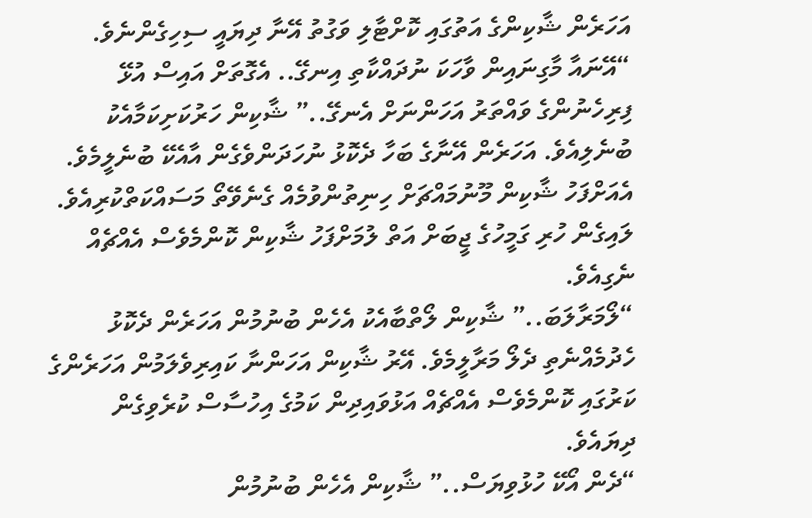އަހަރެން ޝާކިންގެ އަތުގައި ކޮށްޓާލި ވަގުތު އޭނާ ދިޔައީ ސިހިގެންނެވެ.
“އޭނައާ މާގިނައިން ވާހަކަ ނުދައްކާތި އިނގޭ.. އެގޮތަށް އައިސް އުޅޭ ފިރިހެނުންގެ ވައްތަރު އަހަންނަށް އެނގޭ..” ޝާކިން ހަރުކަށިކަމާއެކު ބުނެލިއެވެ. އަހަރެން އޭނާގެ ބަހާ ދެކޮޅު ނުހަދަންވެގެން އާއެކޭ ބުނެލީމެވެ. އެއަށްފަހު ޝާކިން މޫނުމައްޗަށް ހިނިތުންވުމެއް ގެނެވޭތޯ މަސައްކަތްކުރިއެވެ. ލައިގެން ހުރި ގަމީހުގެ ޖީބަށް އަތް ލުމަށްފަހު ޝާކިން ކޮންމެވެސް އެއްޗެއް ނެގިއެވެ.
“ލޯމަރާލަބަ..” ޝާކިން ލޯތްބާއެކު އެހެން ބުނުމުން އަހަރެން ދެކޮޅު ހެދުމެއްނެތި ދެލޯ މަރާލީމެވެ. އޭރު ޝާކިން އަހަންނާ ކައިރިވެލަމުން އަހަރެންގެ ކަރުގައި ކޮންމެވެސް އެއްޗެއް އަޅުވައިދިން ކަމުގެ އިހުސާސް ކުރެވިގެން ދިޔައެވެ.
“ދެން އޯކޭ ހުޅުވިޔަސް..” ޝާކިން އެހެން ބުނުމުން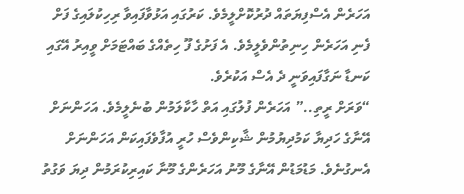އަހަރެން އެސްފިޔަތައް ދުރުކޮށްލީމެވެ. ކަރުގައި އަޅުވާފައިވާ ރިހިކުލައިގެ ފަށް ފެނި އަހަރެން ހިނިތުންވެލީމެވެ. އެ ފަށުގެ ފޫ ހިތެއްގެ ބައްޓަމަށް ވީއިރު އޭގައި ކަނޑާ ނަގާފައިވަނީ ދެ އެސް އަކުރެވެ.
“ވަރަށް ރީތި..” އަހަރެން ފުލުގައި އަތް ހާކާލަމުން ބުނެލީމެވެ. އަހަންނަށް އޭނާގެ ހަދިޔާ ކަމުދިޔުމުން ޝާކިންވެސް ހުރީ އުފާވެފައިކަން އަހަންނަށް އެނގުނެވެ. މަޑުމަޑުން އޭނާގެ މޫނު އަހަރެންގެ މޫނާ ކައިރިކުރަމުން ދިޔަ ވަގުތު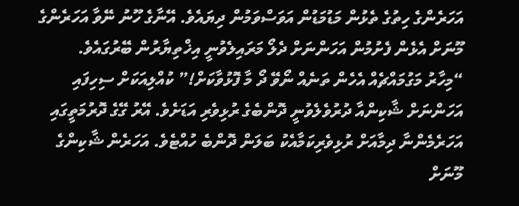އަހަރެންގެ ހިތުގެ ތެޅުން މަޑުމަޑުން އަވަސްވަމުން ދިޔައެވެ. އޭނާގެ ހޫނު ނޭވާ އަހަރެންގެ މޫނަށް އެޅެން ފެށުމުން އަހަންނަށް ދެލޯ މަރައިލެވުނީ އިޚްތިޔާރުން ބޭރުގައެވެ.
“މިހާރު މަގުމައްޗެއް އެހެން ތަނެއް ނޯވޭ ދޯ މާ ފޮޅުވާކަށް!” ކުއްލިއަކަށް ސިހިފައި އަހަންނަށް ޝާކިންއާ ދުރުވެލެވުނީ ދޮންބެގެ ރުޅިވެރި އަޑަށެވެ. އޭރު ގޭގެ ދޮރުމަތީގައި އަހަރެމެންނާ ދިމާއަށް ރުޅިވެރިކަމާއެކު ބަލަން ދޮންބެ ހުއްޓެވެ. އަހަރެން ޝާކިންގެ މޫނަށް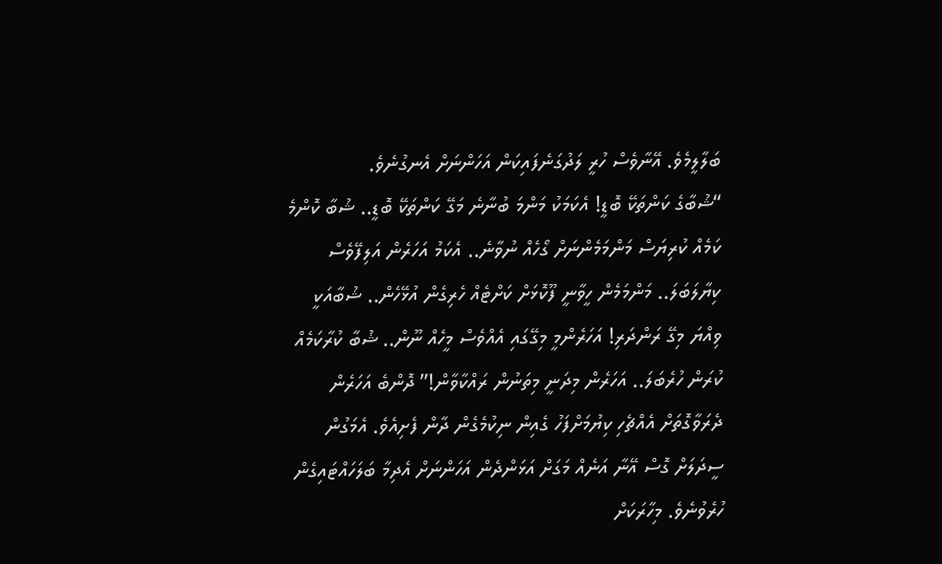ބަލާލީމެވެ. އޭނާވެސް ހުރީ ލަދުގަނެފައިކަން އަހަންނަށް އެނގުނެވެ.
“ޝުބާގެ ކަންތަކޭ ބޮޑީ! އެކަމަކު މަންމަ ބުނާނެ މަގޭ ކަންތަކޭ ބޮޑީ.. ޝުބާ ކޮންމެ ކަމެއް ކުރިޔަސް މަންމަމެންނަށް ގޯހެއް ނުވާނެ.. އެކަމު އަހަރެން އަލިފޭވެސް ކިޔާލަބަލަ.. މަންމަމެން ހީވާނީ ފޫކޮޅަށް ކަށްޓެއް ހެރިގެން އުޅޭހެން.. ޝުބާއަކީ ވިއްޔަ މިގޭ ރަންދަރި! އަހަރެންމީ މިގޭގައި އެއްވެސް މީހެއް ނޫން.. ޝުބާ ކުރާކަމެއް ކުރަން ހުރެބަލަ.. އަހަރެން މިދަނީ މިތަނުން ރައްކާވާން!” ދޮންބެ އަހަރެން ދެރަވާގޮތަށް އެއްޗެހި ކިޔުމަށްފަހު ގެއިން ނިކުމެގެން ދާން ފެށިއެވެ. އެމަގުން ސީދަލަށް ގޮސް އޭނާ އަނެއް މަގަށް އަޅަންދެން އަހަންނަށް އެދިމާ ބަލަހައްޓައިގެން ހުރެވުނެވެ. މިހާރަކަށް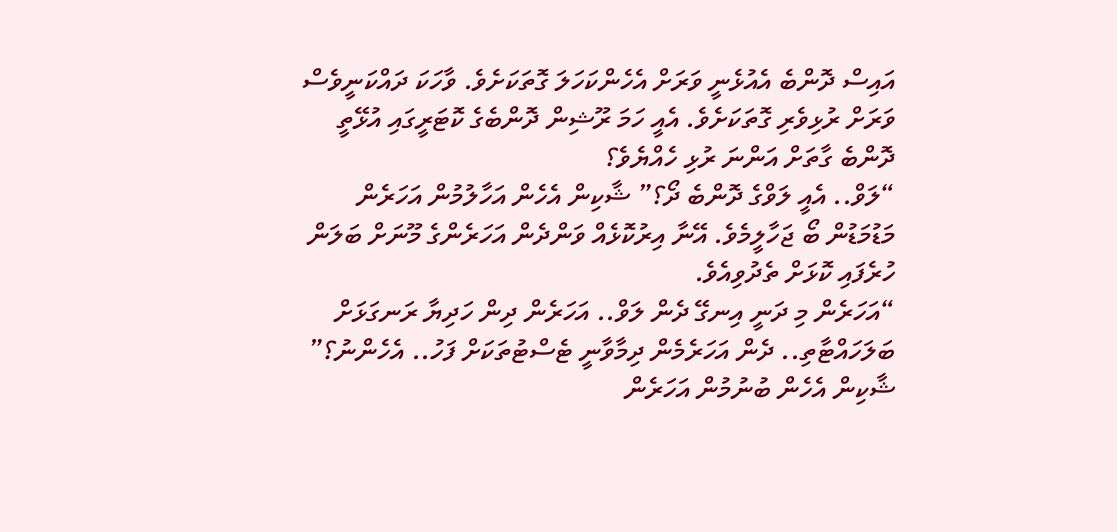އައިސް ދޮންބެ އެއުޅެނީ ވަރަށް އެހެންކަހަލަ ގޮތަކަށެވެ. ވާހަކަ ދައްކަނީވެސް ވަރަށް ރުޅިވެރި ގޮތަކަށެވެ. އެއީ ހަމަ ރޫޝިން ދޮންބެގެ ކޮޓަރީގައި އުޅޭތީ ދޮންބެ ގާތަށް އަންނަ ރުޅި ހެއްޔެވެ؟
“ލަވް.. އެއީ ލަވްގެ ދޮންބެ ދޯ؟” ޝާކިން އެހެން އަހާލުމުން އަހަރެން މަޑުމަޑުން ބޯ ޖަހާލީމެވެ. އޭނާ އިރުކޮޅެއް ވަންދެން އަހަރެންގެ މޫނަށް ބަލަން ހުރެފައި ކޮޅަށް ތެދުވިއެވެ.
“އަހަރެން މި ދަނީ އިނގޭ ދެން ލަވް.. އަހަރެން ދިން ހަދިޔާ ރަނގަޅަށް ބަލަހައްޓާތި.. ދެން އަހަރެމެން ދިމާވާނީ ޓެސްޓުތަކަށް ފަހު.. އެހެންނު؟” ޝާކިން އެހެން ބުނުމުން އަހަރެން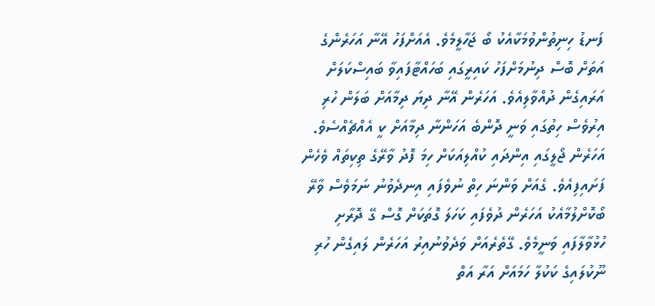ފަނޑު ހިނިތުންވުމަކާއެކު ބޯ ޖަހާލީމެވެ. އެއަށްފަހު އޭނާ އަހަރެންގެ އަތަށް ބޮސް ދިނުމަށްފަހު ކައިރީގައި ބަހައްޓާފައިވާ ބައިސްކަލަށް އަރައިގެން ދުއްވާލިއެވެ. އަހަރެން އޭނާ ދިޔަ ދިމާއަށް ބަލަން ހުރި އިރުވެސް ހިތުގައި ވަނީ ދޮންބެ އަހަންނާ ދިމާއަށް ކީ އެއްޗެއްސެވެ.
އަހަރެން ޖޯލީގައި އިންދައި ކުއްލިއަކަށް ހިމަ ފޮދު ވާރޭގެ ތިކިތައް ވެހެން ފަށައިފިއެވެ. ގެއަށް ވަންނަ ހިތް ނުވެފައި އިނދެވުނު ނަމަވެސް ވާރޭ ބޯކޮށްލުމާއެކު އަހަރެން ދުވެފައި ކަހަލަ ގޮތަކަށް ގޮސް ގޭ ދޮރާށި ހުޅުވާލާފައި ވަނީމެވެ. ގޭތެރެއަށް ވަދެވުނުއިރު އަހަރެން ލައިގެން ހުރި ނޫކުލައިގެ ކަކުލާ ހަމައަށް އަރާ އަތް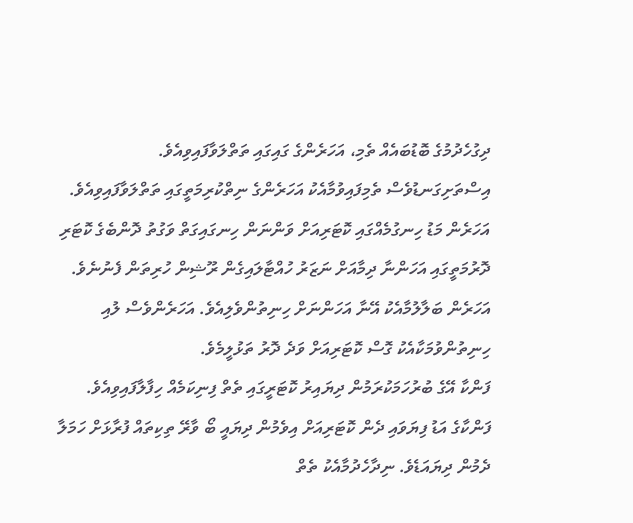ދިގުހެދުމުގެ ބޮޑުބައެއް ތެމި، އަހަރެންގެ ގައިގައި ތަތްލަވާފައިވިއެވެ. އިސްތަށިގަނޑުވެސް ތެމިފައިވުމާއެކު އަހަރެންގެ ނިތްކުރިމަތީގައި ތަތްލަވާފައިވިއެވެ. އަހަރެން މަޑު ހިނގުމެއްގައި ކޮޓަރިއަށް ވަންނަން ހިނގައިގަތް ވަގުތު ދޮންބެގެ ކޮޓަރި ދޮރުމަތީގައި އަހަންނާ ދިމާއަށް ނަޒަރު ހުއްޓާލައިގެން ރޫޝިން ހުރިތަން ފެނުނެވެ. އަހަރެން ބަލާލުމާއެކު އޭނާ އަހަންނަށް ހިނިތުންވެލިއެވެ. އަހަރެންވެސް ލުއި ހިނިތުންވުމަކާއެކު ގޮސް ކޮޓަރިއަށް ވަދެ ދޮރު ތަޅުލީމެވެ.
ފަންކާ އޭގެ ބުރުހަމަކުރަމުން ދިޔައިރު ކޮޓަރީގައި ތެތް ފިނިކަމެއް ހިފާލާފައިވިއެވެ. ފަންކާގެ އަޑު ފިޔަވައި ދެން ކޮޓަރިއަށް އިވެމުން ދިޔައީ ބޯ ވާރޭ ތިކިތައް ފުރާޅަށް ހަމަލާ ދެމުން ދިޔައަޑެވެ. ނިދާހެދުމާއެކު ތެތް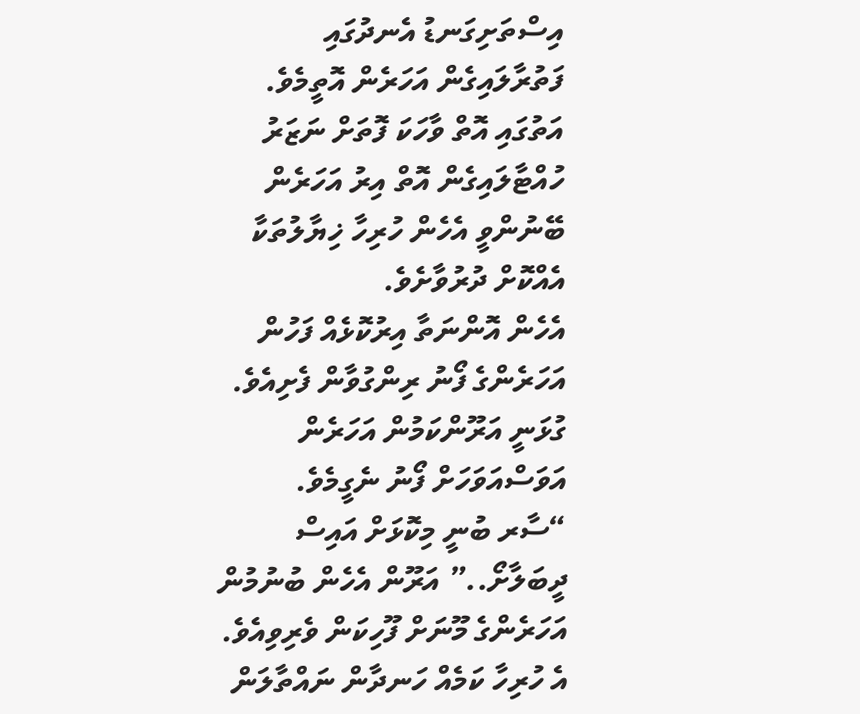އިސްތަށިގަނޑު އެނދުގައި ފަތުރާލައިގެން އަހަރެން އޮތީމެވެ. އަތުގައި އޮތް ވާހަކަ ފޮތަށް ނަޒަރު ހުއްޓާލައިގެން އޮތް އިރު އަހަރެން ބޭނުންވީ އެހެން ހުރިހާ ޚިޔާލުތަކާ އެއްކޮށް ދުރުވާށެވެ.
އެހެން އޮންނަތާ އިރުކޮޅެއް ފަހުން އަހަރެންގެ ފޯނު ރިންގުވާން ފެށިއެވެ. ގުޅަނީ އަރޫންކަމުން އަހަރެން އަވަސްއަވަހަށް ފޯނު ނެގީމެވެ.
“ސާރ ބުނީ މިކޮޅަށް އައިސް ދީބަލާށޯ..” އަރޫން އެހެން ބުނުމުން އަހަރެންގެ މޫނަށް ފޫހިކަން ވެރިވިއެވެ. އެ ހުރިހާ ކަމެއް ހަނދާން ނައްތާލަން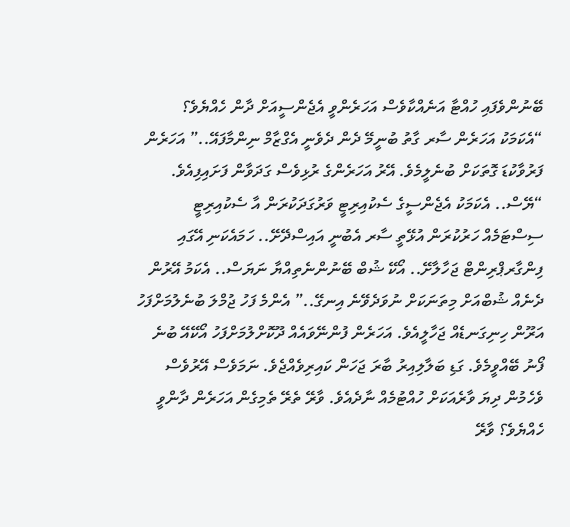ބޭނުންވެފައި ހުއްޓާ އަނެއްކާވެސް އަހަރެންވީ އެޖެންސީއަށް ދާން ހެއްޔެވެ؟
“އެކަމަކު އަހަރެން ސާރ ގާތު ބުނީމޭ ދެން ދެވެނީ އެގްޒާމް ނިންމާފައޭ..” އަހަރެން ފަރުވާކުޑަ ގޮތަކަށް ބުނެލީމެވެ. އޭރު އަހަރެންގެ ރުޅިވެސް ގަދަވާން ފަށައިފިއެވެ.
“ޔޭސް.. އެކަމަކު އެޖެންސީގެ ސެކުއިރިޓީ ވަރުގަދަކުރަން އާ ސެކުއިރިޓީ ސިސްޓަމެއް ހަރުކުރަން އުޅޭތީ ސާރ އެބުނީ އައިސްދޭށޭ.. ހަމައެކަނި އޭގައި ފިންގާރޕްރިންޓް ޖަހާލާށޭ.. އޯކޭ ޝުބް ބޭނުންނެތިއްޔާ ނަޔަސް.. އެކަމު އޭރުން ދެނެއް ޝުބްއަށް މިތަނަކަށް ނުވަދެވޭނެ އިނގޭ..” އެންމެ ފަހު ޖުމްލަ ބުނެލުމަށްފަހު އަރޫން ހިނިގަނޑެއް ޖަހާލީއެވެ. އަހަރެން ފުންނޭވައެއް ދޫކޮށްލުމަށްފަހު އޯކޭއޭ ބުނެ ފޯނު ބޭއްވީމެވެ. ގަޑި ބަލާލިއިރު ބާރަ ޖަހަން ކައިރިވެއްޖެވެ. ނަމަވެސް އޭރުވެސް ވެހެމުން ދިޔަ ވާރެއަކަށް ހުއްޓުމެއް ނާދެއެވެ. ވާރޭ ތެރޭ ތެމިގެން އަހަރެން ދާންވީ ހެއްޔެވެ؟ ވާރޭ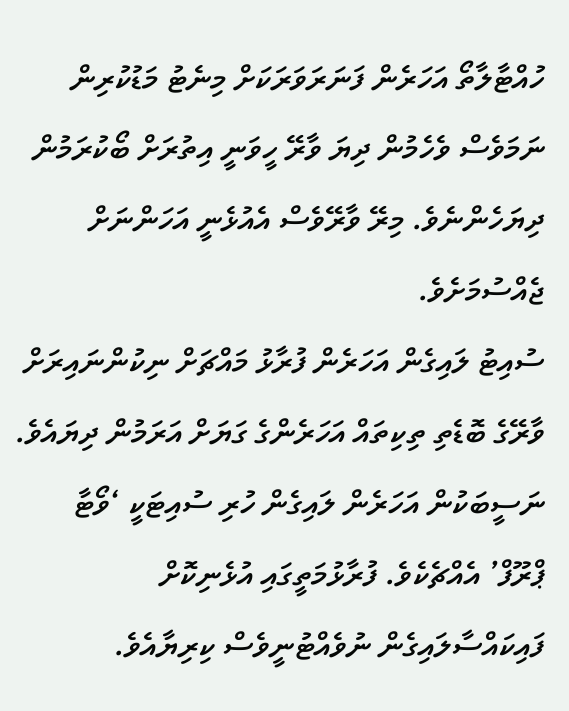ހުއްޓާލާތޯ އަހަރެން ފަނަރަވަރަކަށް މިނެޓު މަޑުކުރިން ނަމަވެސް ވެހެމުން ދިޔަ ވާރޭ ހީވަނީ އިތުރަށް ބޯކުރަމުން ދިޔަހެންނެވެ. މިރޭ ވާރޭވެސް އެއުޅެނީ އަހަންނަށް ޖެއްސުމަށެވެ.
ސުއިޓު ލައިގެން އަހަރެން ފުރާޅު މައްޗަށް ނިކުންނައިރަށް ވާރޭގެ ބޮޑެތި ތިކިތައް އަހަރެންގެ ގަޔަށް އަރަމުން ދިޔައެވެ. ނަސީބަކުން އަހަރެން ލައިގެން ހުރި ސުއިޓަކީ ‘ވޯޓާ ޕްރޫފް’ އެއްޗެކެވެ. ފުރާޅުމަތީގައި އުޅެނިކޮށް ފައިކައްސާލައިގެން ނުވެއްޓުނީވެސް ކިރިޔާއެވެ.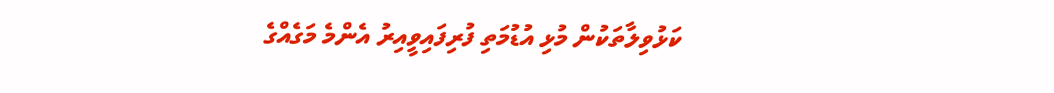ކަޅުވިލާތަކުން މުޅި އުޑުމަތި ފުރިފައިވީއިރު އެންމެ މަގެއްގެ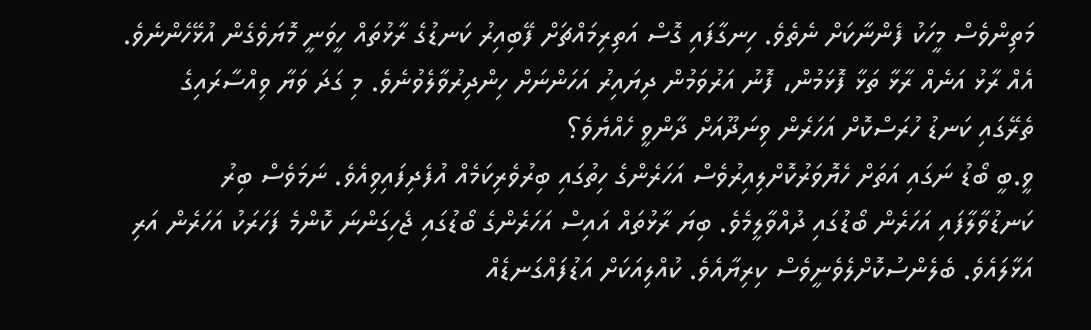މަތިންވެސް މީހަކު ފެންނާކަށް ނެތެވެ. ހިނގާފައި ގޮސް އަތިރިމައްޗަށް ފޭބިއިރު ކަނޑުގެ ރާޅުތައް ހީވަނީ މޮޔަވެގެން އުޅޭހެންނެވެ. އެއް ރާޅު އަނެއް ރާޅާ ތަޅާ ފޮޅަމުން، ފޮނު އަރުވަމުން ދިޔައިރު އަހަންނަށް ހިންދިރުވާލެވުނެވެ. މި ގަދަ ވަޔާ ވިއްސާރައިގެ ތެރޭގައި ކަނޑު ހުރަސްކޮށް އަހަރެން ވިނަދޫއަށް ދާންވީ ހެއްޔެވެ؟
ވީ.ބީ ބޯޑު ނަގައި އަތަށް ހެޔޮވަރުކޮށްލިއިރުވެސް އަހަރެންގެ ހިތުގައި ބިރުވެރިކަމެއް އުފެދިފައިވިއެވެ. ނަމަވެސް ބިރު ކަނޑުވާލާފައި އަހަރެން ބޯޑުގައި ދުއްވާލީމެވެ. ބިޔަ ރާޅުތައް އައިސް އަހަރެންގެ ބޯޑުގައި ޖެހިގަންނަ ކޮންމެ ފަހަރަކު އަހަރެން އަރި އަޅާލައެވެ. ބެލެންސުކޮށްލެވެނީވެސް ކިރިޔާއެވެ. ކުއްލިއަކަށް އަޑުފައްގަނޑެއް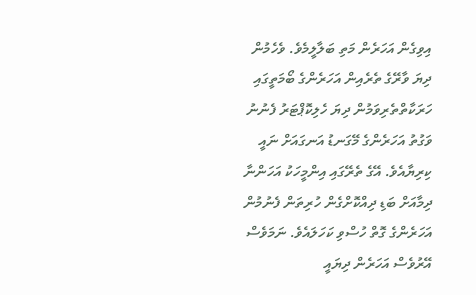އިވިގެން އަހަރެން މަތި ބަލާލީމެވެ. ވެހެމުން ދިޔަ ވާރޭގެ ތެރެއިން އަހަރެންގެ ބޯމަތީގައި ހަރަކާތްތެރިވަމުން ދިޔަ ހެލިކޮޕްޓަރު ފެނުނު ވަގުތު އަހަރެންގެ މޭގަނޑު އަނގައަށް ނައީ ކިރިޔާއެވެ. އޭގެ ތެރޭގައި އިންމީހަކު އަހަންނާ ދިމާއަށް ބަޑި ދިއްކޮށްގެން ހުރިތަން ފެނުމުން އަހަރެންގެ ގޮތް ހުސްވި ކަހަލައެވެ. ނަމަވެސް އޭރުވެސް އަހަރެން ދިޔައީ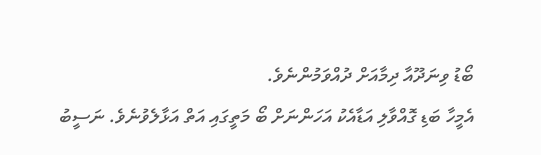ބޯޑު ވިނަދޫއާ ދިމާއަށް ދުއްވަމުންނެވެ.
އެމީހާ ބަޑި ގޮއްވާލި އަޑާއެކު އަހަންނަށް ބޯ މަތީގައި އަތް އަޅާލެވުނެވެ. ނަސީބު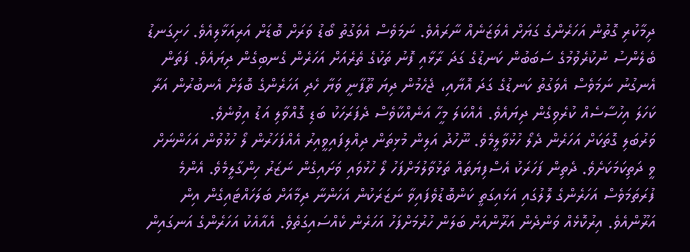ދިމާކުރި ގޮތުން އަހަރެންގެ ގަޔަށް އެވަޒަނެއް ނާރައެވެ. ނަމަވެސް އެވަގުތު ބޯޑު ވަރަށް ބޮޑަށް އަރިއަޅާލިއެވެ. ހަށިގަނޑު ބެލެންސު ނުކުރެވުމުގެ ސަބަބުން ކަނޑުގެ ގަދަ ރާޅާއި ފޮނު ތަކުގެ ތެރެއަށް އަހަރެން ގެނބިގެން ދިޔައެވެ. ފަތަން އެނގުނު ނަމަވެސް އެވަގުތު ކަނޑުގެ ގަދަ އޮޔާއި، ޖެހެމުން ދިޔަ ތޫފާނީ ވަޔާ ހެދި އަހަރެންގެ ބޮލަށް އެނބުރުން އަރާ ކަހަލަ އިހުސާސެއް ކުރެވިގެން ދިޔައެވެ. އެއްކަލަ މީހާ އަނެއްކާވެސް ދެފަރަހަކު ބަޑި ގޮއްވާލި އަޑު އިވުނެވެ.
ވަރުބަލި ގޮތަކަށް އަހަރެން ދެލޯ ހުޅުވާލީމެވެ. ނޫހުދު އަލިން މުޅިތަން ދިއްލިފައިވީއިރު އެއްފަހަރުން ލޯ ހުޅުވުން އަހަންނަށް ވީ ދަތިކަމަކަށެވެ. ދެތިން ފަހަރަކު އެސްފިޔަތައް ތަޅުވާލުމަށްފަހު ލޯ ހުޅުވައި ވަށައިގެން ނަޒަރު ހިންގާލީމެވެ. އެންމެ ފުރަތަމަވެސް އަހަރެންގެ ލޮލުގައި އަޅައިގަތީ ކަންބޮޑުވެފައިވާ ނަޒަރަކުން އަހަންނާ ދިމާއަށް ބަލަހައްޓައިގެން އިން އަރޫންއެވެ. އިރުކޮޅެއް ވަންދެން އަރޫންއަށް ބަލަން ހުރުމަށްފަހު އަހަރެން ކެއްސައިގަތެވެ. އެއާއެކު އަހަރެންގެ އަނގައިން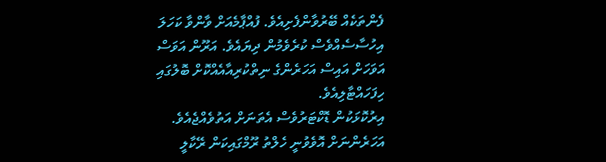ފެންތަކެއް ބޭރުވާންފެށިއެވެ. ފުއްޕާމެއަށް ވާންވާ ކަހަލަ އިހުސާސެއްވެސް ކުރެވެމުން ދިޔައެވެ. އަރޫން އަވަސް އަވަހަށް އައިސް އަހަރެންގެ ނިތްކުރިއާއެއްކޮށް ބޮލުގައި ހިފަހައްޓާލިއެވެ.
އިރުކޮޅަކުން ޑޮކްޓަރުވެސް އެތަނަށް އަތުވެއްޖެއެވެ. އަހަރެންނަށް އޮވެވުނީ ހެލްތު ރޫމްގައިކަން ރޭކާލީ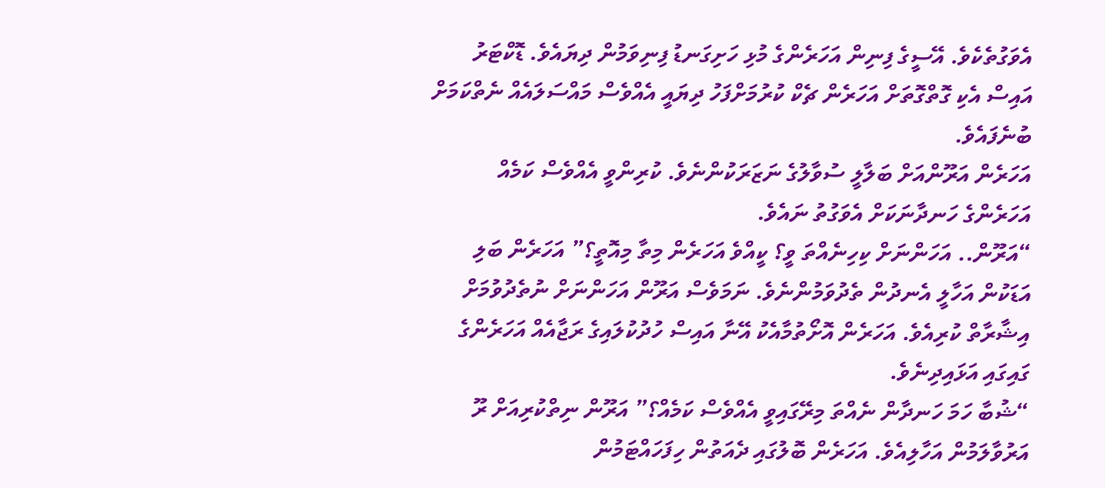އެވަގުތެކެވެ. އޭސީގެ ފިނިން އަހަރެންގެ މުޅި ހަށިގަނޑު ފިނިވަމުން ދިޔައެވެ. ޑޮކްޓަރު އައިސް އެކި ގޮތްގޮތަށް އަހަރެން ޗެކް ކުރުމަށްފަހު ދިޔައީ އެއްވެސް މައްސަލައެއް ނެތްކަމަށް ބުނެފައެވެ.
އަހަރެން އަރޫންއަށް ބަލާލީ ސުވާލުގެ ނަޒަރަކުންނެވެ. ކުރިންވީ އެއްވެސް ކަމެއް އަހަރެންގެ ހަނދާނަކަށް އެވަގުތު ނައެވެ.
“އަރޫން.. އަހަންނަށް ކިހިނެއްތަ ވީ؟ ކީއްވެ އަހަރެން މިތާ މިއޮތީ؟” އަހަރެން ބަލި އަޑަކުން އަހާލީ އެނދުން ތެދުވަމުންނެވެ. ނަމަވެސް އަރޫން އަހަންނަށް ނުތެދުވުމަށް އިޝާރާތް ކުރިއެވެ. އަހަރެން އޮށޯތުމާއެކު އޭނާ އައިސް ހުދުކުލައިގެ ރަޖާއެއް އަހަރެންގެ ގައިގައި އަޅައިދިނެވެ.
“ޝުބާ ހަމަ ހަނދާން ނެއްތަ މިރޭގައިވީ އެއްވެސް ކަމެއް؟” އަރޫން ނިތްކުރިއަށް ރޫ އަރުވާލަމުން އަހާލިއެވެ. އަހަރެން ބޮލުގައި ދެއަތުން ހިފަހައްޓަމުން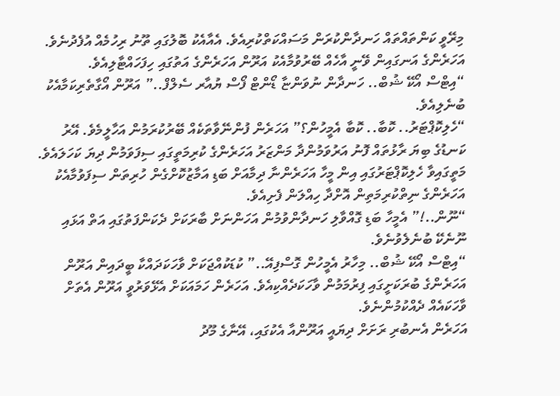މިރޭވީ ކަންތައްތައް ހަނދާންކުރަން މަސައްކަތްކުރިއެވެ. އެއާއެކު ބޮލުގައި ތޫނު ރިހުމެއް އުފެދުނެވެ. އަހަރެންގެ އަނގައިން ވޭނީ އާހެއް ބޭރުވުމާއެކު އަރޫން އަހަރެންގެ އަތުގައި ހިފަހައްޓާލިއެވެ.
“އިޓްސް އޯކޭ ޝުބް.. ހަނދާން ނުވަންޏާ ޑޯންޓް ފޯސް ޔުއާރ ސެލްފް..” އަރޫން އޯގާތެރިކަމާއެކު ބުނެލިއެވެ.
“ހެލިކޮޕްޓަރު.. ކޮބާ.. ކޮބާ އެމީހުން؟” އަހަރެން ފުންނޭވާތަކެއް ބޭރުކުރަމުން އަހާލީމެވެ. އޭރު ކަނޑުގެ ބިޔަ ރާޅުތައް ފޮނު އަރުވަމުންދާ މަންޒަރު އަހަރެންގެ ކުރިމަތީގައި ސިފަވަމުން ދިޔަ ކަހަލައެވެ. މަތީގައިވާ ހެލިކޮޕްޓަރުގައި އިން މީހާ އަހަރެންނާ ދިމާއަށް ބަޑި އަމާޒުކޮށްގެން ހުރިތަން ސިފަވުމާއެކު އަހަރެންގެ ނިތްކުރިމަތިން އޮށްދާ ހިއްލަން ފެށިއެވެ.
“ނޫން..!” އެމީހާ ބަޑި ގޮއްވާލި ހަނދާންވުމުން އަހަންނަށް ބާރަކަށް ދެކަންފަތުގައި އަތް އަޅައި ނޫނެކޭ ބުނެލެވުނެވެ.
“އިޓްސް އޯކޭ ޝުބް.. މިހާރު އެމީހުން ގޮސްފިއޭ..” ކުޑަކުއްޖަކަށް ވާހަކަދައްކާ ބީދައިން އަރޫން އަހަރެންގެ ބުރަކަށީގައި ފިރުމަމުން ވާހަކަދެއްކިއެވެ. އަހަރެން ހަމައަކަށް އެޅޭވަރުވީ އަރޫން އެތަށް ވާހަކައެއް ދެއްކުމުންނެވެ.
އަހަރެން އެނބުރި ރަށަށް ދިޔައީ އަރޫންއާ އެކުގައި، އޭނާގެ މޫދު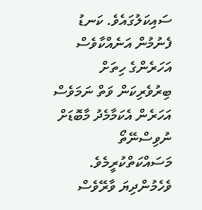ސައިކަލުގައެވެ. ކަނޑު ފެނުމުން އަނެއްކާވެސް އަހަރެންގެ ހިތަށް ބިރުވެރިކަން ވަތް ނަމަވެސް އަހަރެން އެކަމާމެދު މާބޮޑަށް ނުވިސްނޭތޯ މަސައްކަތްކުރީމެވެ. ވެހެމުންދިޔަ ވާރޭވެސް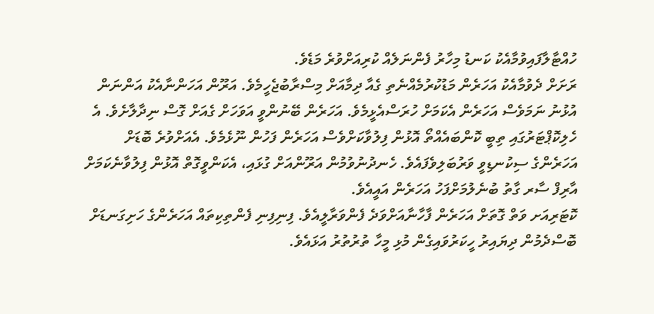ހުއްޓާލާފައިވުމާއެކު ކަނޑު މިހާރު ފެންނަލެއް ކުރިއަށްވުރެ މަޑެވެ.
ރަށަށް ދެވުމާއެކު އަހަރެން މަޑުކުރުމެއްނެތި ގެއާ ދިމާއަށް މިސްރާބުޖެހީމެވެ. އަރޫން އަހަންނާއެކު އަންނަން އުޅުނު ނަމަވެސް އަހަރެން އެކަމަށް ހުރަސްއެޅީމެވެ. އަހަރެން ބޭނުންވީ އަވަހަށް ގެއަށް ގޮސް ނިދާލާށެވެ. އެ ހެލިކޮޕްޓަރުގައި ތިބީ ކޮންބައެއްތޯ އޮޅުން ފިލުވާކަށްވެސް އަހަރެން ފަހުން ނޫޅެމެވެ. އެއަށްވުރެ ބޮޑަށް އަހަރެންގެ ސިކުނޑިވީ ވަރުބަލިވެފައެވެ. ހެނދުނުވުމުން އަރޫންއަށް ގުޅައި، އެކަންވީގޮތް އޮޅުން ފިލުވާނެކަމަށް އާރިފް ސާރ ގާތު ބުނެލުމަށްފަހު އަހަރެން އައީއެވެ.
ކޮޓަރިއަށ ވަތް ގޮތަށް އަހަރެން ފާހާނާއަށްވަދެ ފެންވަރާލީއެވެ. ފިނިފިނި ފެންތިކިތައް އަހަރެންގެ ހަށިގަނޑަށް ބޮސްދެމުން ދިޔައިރު ހީކަރުވައިގެން މުޅި މީހާ ތުރުތުރު އަޅައެވެ.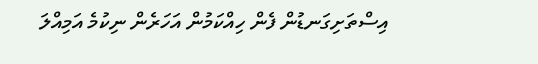އިސްތަށިގަނޑުން ފެން ހިއްކަމުން އަހަރެން ނިކުމެ އަމިއްލަ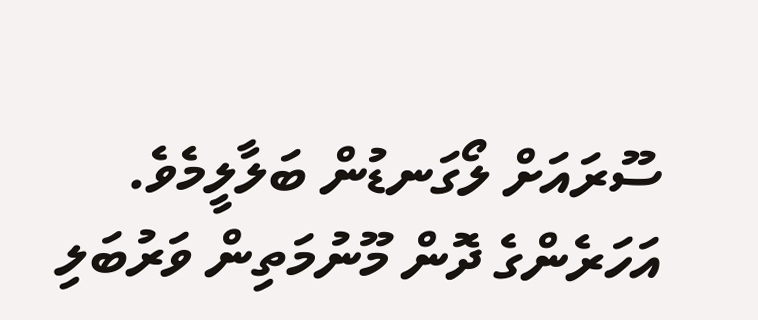ސޫރައަށް ލޯގަނޑުން ބަލާލީމެވެ. އަހަރެންގެ ދޮން މޫނުމަތިން ވަރުބަލި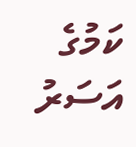ކަމުގެ އަސަރު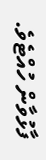ފާޅުވާން ހުއްޓެވެ.